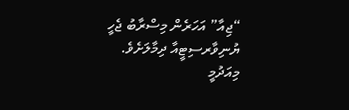“ޖިއާ” އަހަރެން މިސްރާބު ޖެހީ ޔުނިވާރސިޓީއާ ދިމާލަށެވެ. މިއަދުމީ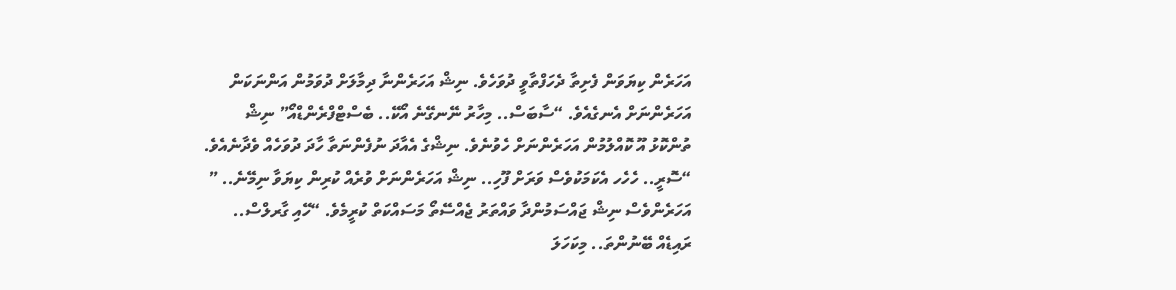އަހަރެން ކިޔަވަން ފެށިތާ ދެހަފްތާވީ ދުވަހެވެ. ނިޝް އަހަރެންނާ ދިމާލަށް ދުވަމުން އަންނަކަން އަހަރެންނަށް އެނގެއެވެ. “ސާބަސް.. މިހާރު ނޭނގޭނެ އޯކޭ.. ބެސްޓްފްރެންޑްއޯ” ނިޝް ތުންކޮޅު އޫ ކޮއްލުމުން އަހަރެންނަށް ހެވުނެވެ. ނިޝްގެ އެއާދަ ނުފެންނަތާ ހާދަ ދުވަހެއް ވެދާނެއެވެ. “ސޮރީ.. ހެހެހ އެކަމަކުވެސް ވަރަށް ފޫހި.. ނިޝް އަހަރެންނަށް ވުރެއް ކުރިން ކިޔަވާ ނިމޭނެ.. ” އަހަރެންވެސް ނިޝް ޖައްސަމުންދާ ވައްތަރު ޖެއްސޭތޯ މަސައްކަތް ކުރީމެވެ. “ހޭއި ގާރލްސް.. ރައިޑެއް ބޭނުންތަ.. މިކަހަލަ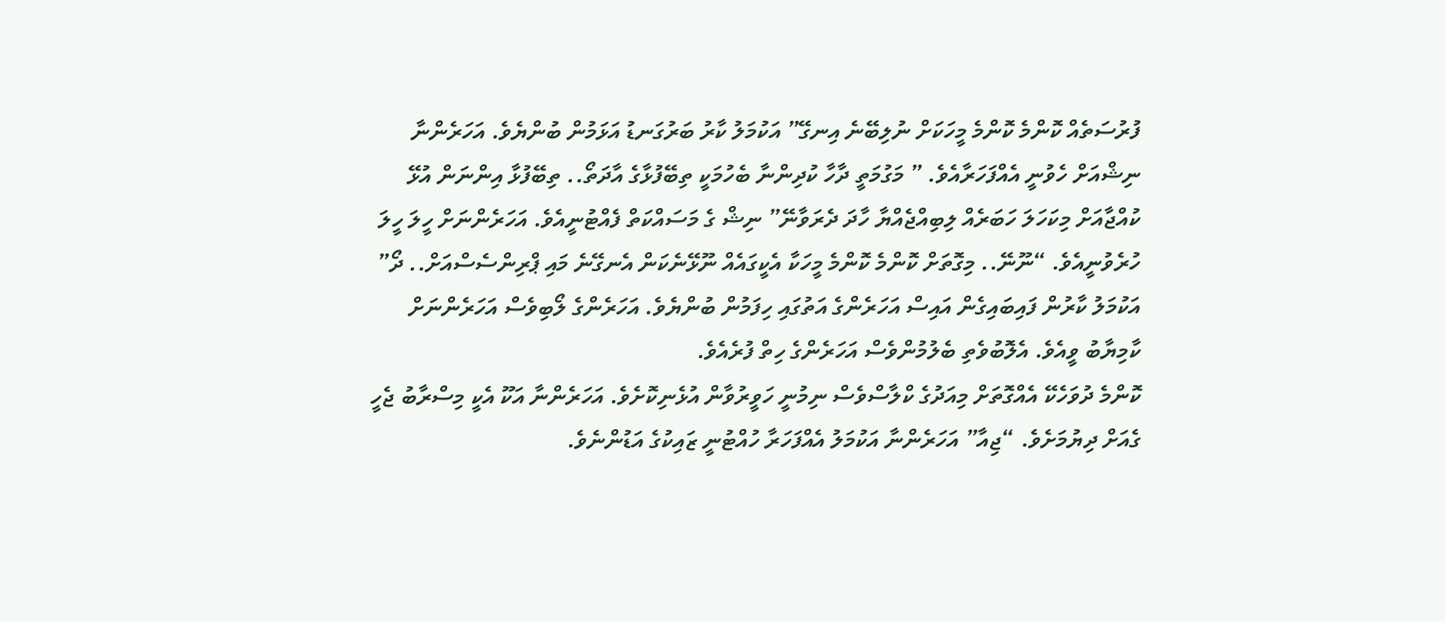ފުރުސަތެއް ކޮންމެ ކޮންމެ މީހަކަށް ނުލިބޭނެ އިނގޭ” އަކުމަލު ކާރު ބަރުގަނޑު އަޅަމުން ބުންޔެވެ. އަހަރެންނާ ނިޝްއަށް ހެވުނީ އެއްފަހަރާއެވެ. ” މަގުމަތީ ދާހާ ކުދިންނާ ބެހުމަކީ ތިބޭފުޅާގެ އާދަތޯ.. ތިބޭފުޅާ އިންނަން އުޅޭ ކުއްޖާއަށް މިކަހަލަ ހަބަރެއް ލިބިއްޖެއްޔާ ހާދަ ދެރަވާނޭ” ނިޝް ގެ މަސައްކަތް ފެއްޓުނީއެވެ. އަހަރެންނަށް ހީލަ ހީލަ ހުރެވުނީއެވެ. “ނޫނޭ.. މިގޮތަށް ކޮންމެ ކޮންމެ މީހަކާ އެކީގައެއް ނޫޅޭނެކަން އެނގޭނެ މައި ޕްރިންސެސްއަށް.. ދޯ” އަކުމަލު ކާރުން ފައިބައިގެން އައިސް އަހަރެންގެ އަތުގައި ހިފަމުން ބުންޔެވެ. އަހަރެންގެ ލޯބިވެސް އަހަރެންނަށް ކާމިޔާބު ވީއެވެ. އެލޮބުވެތި ބެލުމުންވެސް އަހަރެންގެ ހިތް ފުރެއެވެ.
ކޮންމެ ދުވަހެކޭ އެއްގޮތަށް މިއަދުގެ ކްލާސްވެސް ނިމުނީ ހަވީރުވާން އުޅެނިކޮށެވެ. އަހަރެންނާ އަކޫ އެކީ މިސްރާބު ޖެހީ ގެއަށް ދިޔުމަށެވެ. “ޖިއާ” އަހަރެންނާ އަކުމަލު އެއްފަހަރާ ހުއްޓުނީ ޒައިކުގެ އަޑުންނެވެ.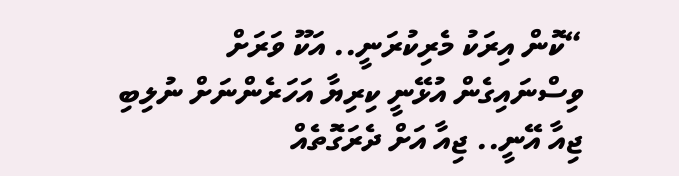“ކޮން އިރަކު މެރިކުރަނީ.. އަކޫ ވަރަށް ވިސްނައިގެން އުޅޭނީ ކިރިޔާ އަހަރެންނަށް ނުލިބި ޖިއާ އޭނީ.. ޖިއާ އަށް ދެރަގޮތެއް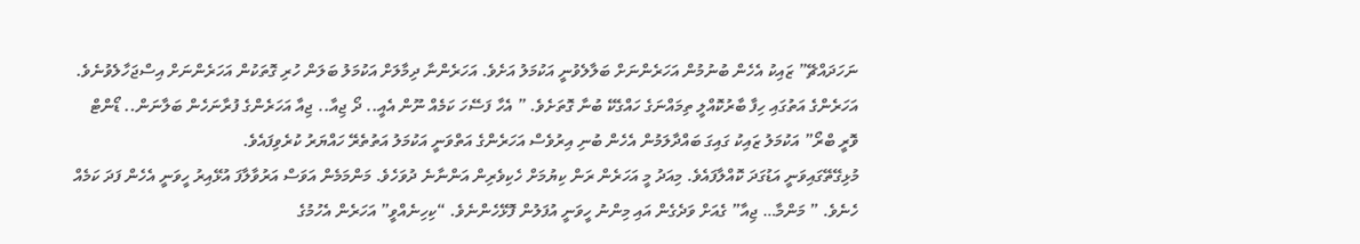ނަހަދައްޗޭ” ޒައިކު އެހެން ބުނުމުން އަހަރެންނަށް ބަލާލެވުނީ އަކުމަލު އަށެވެ. އަހަރެންނާ ދިމާލަށް އަކުމަލު ބަލަން ހުރި ގޮތަކުން އަހަރެންނަށް އިސްޖަހާލެވުނެވެ. އަހަރެންގެ އަތުގައި ހިފާ ބާރުކޮއްލީ ތިމައްނަގެ ހައްގެކޭ ބުނާ ގޮތަށެވެ. ” އެހާ ފަސޭހަ ކަމެއް ނޫން އެއީ.. ދޯ ޖިއާ.. ޖިއާ އަހަރެންގެ ފުރާނަހެން ބަލާނަން.. ޑޯންޓް ވޮރީ ބްރޯ” އަކުމަލު ޒައިކު ގައިގަ ބައްދާލަމުން އެހެން ބުނި އިރުވެސް އަހަރެންގެ އަތްވަނީ އަކުމަލު އަތުތެރޭ ހައްޔަރު ކުރެވިފައެވެ.
މުޅިގޭތޭގައިވަނީ އަޑުގަދަ ކޮއްލާފައެވެ. މިއަދު މީ އަހަރެން ރަން ކިޔުމަށް ހެކިވެރިން އަންނާނެ ދުވަހެވެ. މަންމަމެން އަވަސް އަރުވާލާފަ އުޅޭއިރު ހީވަނީ އެހެން ފަދަ ކަމެއް ހެނެވެ. ” މަންމާ… ޖިއާ” ގެއަށް ވަދެގެން އައި މިންނު ހީވަނީ އުފަލުން ފޮޅޭހެންނެވެ. “ކިހިނެއްވީ” އަހަރެން އެހުމުގެ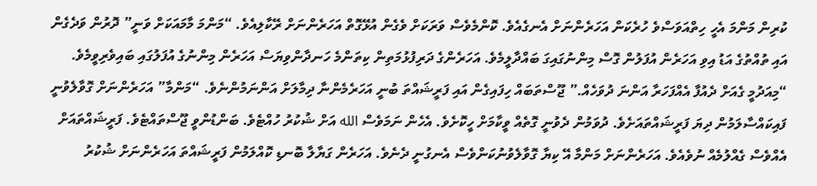ކުރިން މަންމަ އެހީ ހިތްއަވަސްވެ ހުރެކަން އަހަރެންނަށް އެނގެއެވެ. ކޮންމެވެސް ވަރަކަށް ވެގެން އުޅޭގޮތް އަހަރެންނަށް ރޭކާލިއެވެ. “މަންމަ މާމައަކަށް ވަނީ” ދޮރުން ވަދެގެން އައި ތުއްތުގެ އަޑު އިވި އަހަރެން އުފަލުން ގޮސް މިންނުގައިގަ ބައްދާލީމެވެ. އަހަރެންގެ ދަރިފުޅުމަތިން ކިތަންމެ ހަނދާންވިޔަސް އަހަރެން މިންނުގެ އުފަލުގައި ބައިވެރިވީމެވެ. “މިއަދުމީ ގެއަށް ދެއުފާ އެއްފަހަރާ އަންނަ ދުވަހެއް.” ޖޫސްތަބައް ހިފައިގެން އައި ފަރީޝައްތަ ބުނީ އަހަރެމެންނާ ދިމާލަށް އަންނަމުންނެވެ. “މަންމާ” އަހަރެންނަށް ގޮވާލެވުނީ ފައިކައްސާލަމުން ދިޔަ ފަރީޝައްތައަށެވެ. ދުވަމުން ދެވުނީ ގޮތެއް ވީކާމަށް ހީކޮށެވެ. އެހެން ނަމަވެސް الله އަށް ޝުކުރު ހުއްޓެވެ. ބަންޑުންވީ ޖޫސްތައްޓެވެ. ފަރީޝައްތައަށް އެއްވެސް ގެއްލުމެއް ނުވެއެވެ. އަހަރެންނަށް މަންމާ އޭ ކިޔާ ގޮވާލެވުނުކަންވެސް އެނގުނީ ދެނެވެ. އަހަރެން ގަޔާލާ ބޮނޑި ކޮއްލަމުން ފަރީޝައްތަ އަހަރެންނަށް ޝުކުރު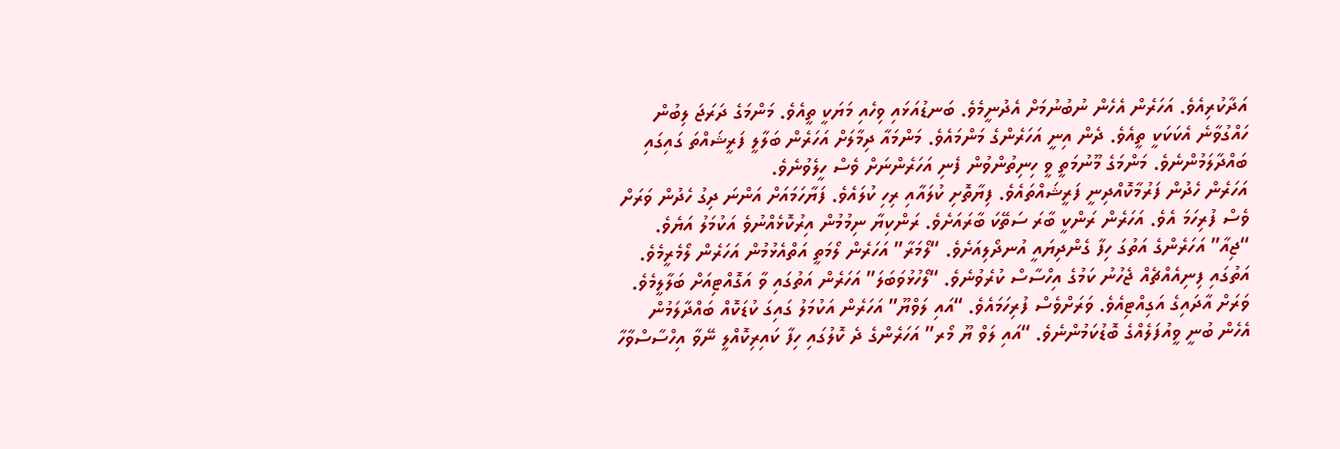އަދާކުރިއެވެ. އަހަރެން އެހެން ނުބުނުމަށް އެދުނީމެވެ. ބަނޑުއަޅައި ވިހެއި މަޔަކީ ތީއެވެ. މަންމަގެ ދަރަޖަ ލިބުން ހައްގުވާނެ އެކަކަކީ ތީއެވެ. ދެން އިނީ އަހަރެންގެ މަންމައެވެ. މަންމައާ ދިމާލަށް އަހަރެން ބަލާލީ ފަރީޝައްތަ ގައިގައި ބައްދާލަމުންނެވެ. މަންމަގެ މޫނުމަތީ ވީ ހިނިތުންވުން ފެނި އަހަރެންނަށް ވެސް ހީލެވުނެވެ.
އަހަރެން ހެދުން ފަރުމާކޮއްދިނީ ފަރީޝައްތައެވެ. ފިޔާތޮށި ކުލައާއި ރިހި ކުލައެވެ. ފަޔާހަމައަށް އަންނަ ދިގު ހެދުން ވަރަށް ވެސް ފުރިހަމަ އެވެ. އަހަރެން ރަންކީ ބާރަ ސަތޭކަ ބާރައަށެވެ. ރަންކިޔާ ނިމުމުން އިރުކޮޅެއްނުވެ އަކުމަލު އަޔެވެ. “ޖިއާ” އަހަރެންގެ އަތުގަ ހިފާ ގެންދިޔައީ އުނދޯލިއަށެވެ. “ލޯމަރާ” އަހަރެން ލޯމަތީ އަތްއެޅުމުން އަހަރެން ލޯމެރީމެވެ. އަތުގައި ފިނިއެއްޗެއް ޖެހުނު ކަމުގެ އިހްސާސް ކުރެވުނެވެ. “ލޯހުޅުވަބަލަ” އަހަރެން އަތުގައި ވާ އަގޮއްޓިއަށް ބަލާލީމެވެ. ވަރަށް އާދައިގެ އަގިއްޓިއެވެ. ވަރަށްވެސް ފުރިހަމައެވެ. “އައި ލަވްޔޫ” އަހަރެން އަކުމަލު ގައިގަ ކުޑަކޮއް ބައްދާލަމުން އެހެން ބުނީ ވީއުފަލެއްގެ ބޮޑުކަމުންނެވެ. “އައި ލަވް ޔޫ މޯރ” އަހަރެންގެ ދެ ކޮލުގައި ހިފާ ކައިރިކޮއްލީ ނޭވާ އިހްސާސްވާހާ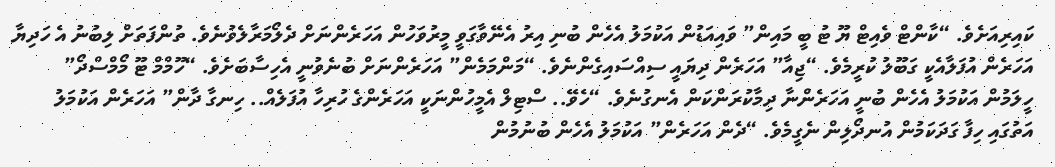ކައިރިއަށެވެ. “ކާންޓް ވެއިޓް ޔޫ ޓު ބީ މައިން” ވައިއަޑުން އަކުމަލު އެހެން ބުނި އިރު އެނޭވާގަވީ މީރުވަހުން އަހަރެންނަށް ދެލޯމަރާލެވުނެވެ. ތުންފަތަށް ލިބުނު އެ ހަދިޔާ އަހަރެން އުފަލާއެކީ ގަބޫލު ކުރީމެވެ. “ޖިއާ” އަހަރެން ދިޔައީ ސިއްސައިގެންނެވެ. “މަންމަމެން” އަހަރެންނަށް ބުނެވުނީ އެހިސާބަށެވެ. “ހޫމްމް ޓޫ މޯމްސްދޯ” ހީލަމުން އަކުމަލު އެހެން ބުނީ އަހަރެންނާ ދިމާކުރަންކަން އެނގުނެވެ. “ހެވޭ.. ސްޓިލް އެމީހުންނަކީ އަހަރެންގެ ހުރިހާ އުފަލެއް.. ހިނގާ ދާން” އަހަރެން އަކުމަލު އަތުގައި ހިފާ ގަދަކަމުން އުނދޯލިން ނެގީމެވެ. “ދެން އަހަރެން” އަކުމަލު އެހެން ބުނުމުން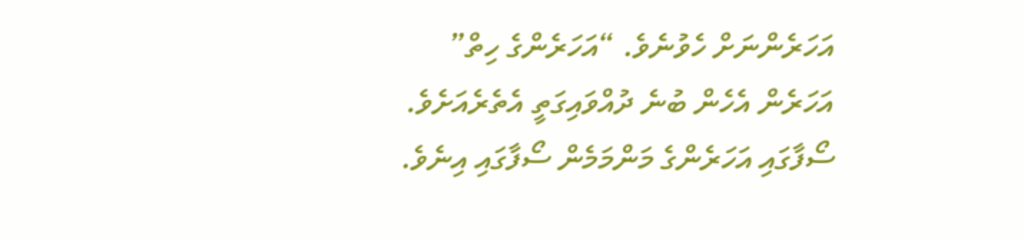އަހަރެންނަށް ހެވުނެވެ. “އަހަރެންގެ ހިތް” އަހަރެން އެހެން ބުނެ ދުއްވައިގަތީ އެތެރެއަށެވެ. ސޯފާގައި އަހަރެންގެ މަންމަމެން ސޯފާގައި އިނެވެ.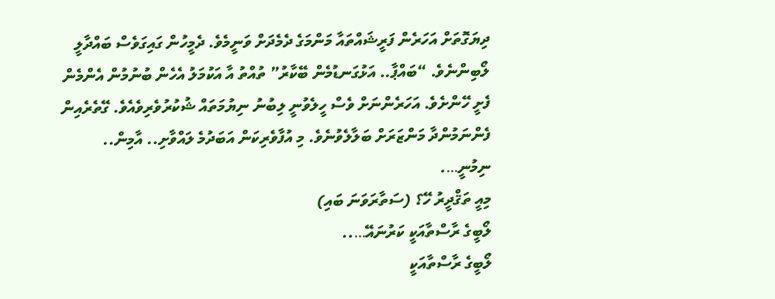ދިޔަގޮތަށް އަހަރެން ފަރީޝައްތައާ މަންމަގެ ދެމެދަށް ވަނީމެވެ. ދެމީހުން ގައިގަވެސް ބައްދާލީ ލޯބިންނެވެ. “ބައްޕާ.. އަޅުގަނޑުމެން ބޭކާރު” ތުއްތު އާ އަކުމަލު އެހެން ބުނުމުން އެންމެން ފެށީ ހޭންށެވެ. އަހަރެންނަށް ވެސް ހީލެވުނީ ލިބުނު ނިޔުމަތައް ޝުކުރުވެރިވެއެވެ. ގޭތެރެއިން ފެންނަމުންދާ މަންޒަރަށް ބަލާލެވުނެވެ. މި އުފާވެރިކަން އަބަދުމެ ލައްވާށި.. އާމިން..
ނިމުނީ….
މިއީ ތަޤްދީރު ހޭ؟ (ސަތާރަވަނަ ބައި)
ލޯބީގެ ރާސްތާއަކީ ކަރުނައޭ…..
ލޯބީގެ ރާސްތާއަކީ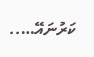ކަރުނައޭ…..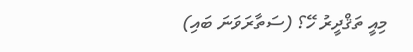މިއީ ތަޤްދީރު ހޭ؟ (ސަތާރަވަނަ ބައި)